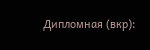Дипломная (вкр):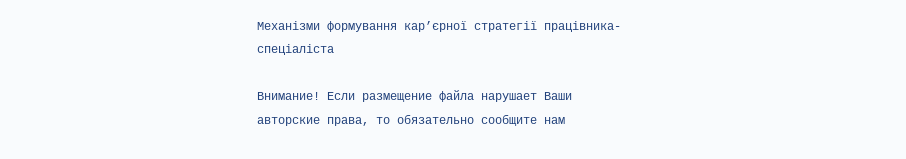Механізми формування кар’єрної стратегії працівника-спеціаліста

Внимание! Если размещение файла нарушает Ваши авторские права, то обязательно сообщите нам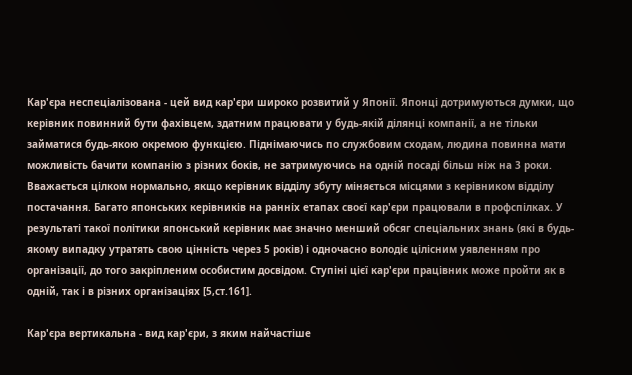Кар'єра неспеціалізована - цей вид кар'єри широко розвитий у Японії. Японці дотримуються думки, що керівник повинний бути фахівцем, здатним працювати у будь-якій ділянці компанії, а не тільки займатися будь-якою окремою функцією. Піднімаючись по службовим сходам, людина повинна мати можливість бачити компанію з різних боків, не затримуючись на одній посаді більш ніж на 3 роки. Вважається цілком нормально, якщо керівник відділу збуту міняється місцями з керівником відділу постачання. Багато японських керівників на ранніх етапах своєї кар'єри працювали в профспілках. У результаті такої політики японський керівник має значно менший обсяг спеціальних знань (які в будь-якому випадку утратять свою цінність через 5 років) і одночасно володіє цілісним уявленням про організації, до того закріпленим особистим досвідом. Ступіні цієї кар'єри працівник може пройти як в одній, так і в різних організаціях [5,ст.161].

Кар'єра вертикальна - вид кар'єри, з яким найчастіше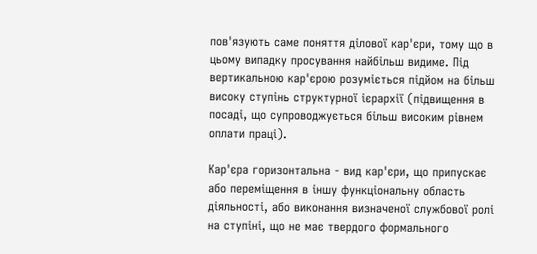пов'язують саме поняття ділової кар'єри, тому що в цьому випадку просування найбільш видиме. Під вертикальною кар'єрою розуміється підйом на більш високу ступінь структурної ієрархії (підвищення в посаді, що супроводжується більш високим рівнем оплати праці).

Кар'єра горизонтальна - вид кар'єри, що припускає або переміщення в іншу функціональну область діяльності, або виконання визначеної службової ролі на ступіні, що не має твердого формального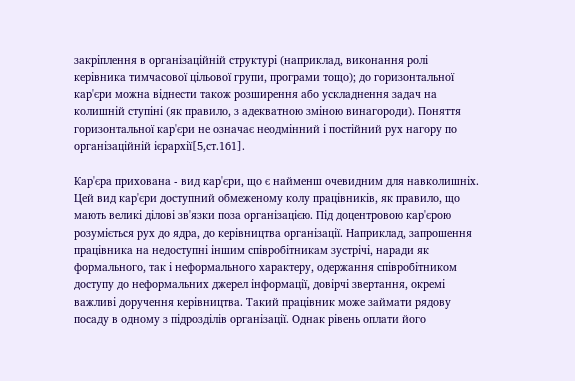закріплення в організаційній структурі (наприклад, виконання ролі керівника тимчасової цільової групи, програми тощо); до горизонтальної кар'єри можна віднести також розширення або ускладнення задач на колишній ступіні (як правило, з адекватною зміною винагороди). Поняття горизонтальної кар'єри не означає неодмінний і постійний рух нагору по організаційній ієрархії[5,ст.161].

Кар'єра прихована - вид кар'єри, що є найменш очевидним для навколишніх. Цей вид кар'єри доступний обмеженому колу працівників, як правило, що мають великі ділові зв'язки поза організацією. Під доцентровою кар'єрою розуміється рух до ядра, до керівництва організації. Наприклад, запрошення працівника на недоступні іншим співробітникам зустрічі, наради як формального, так і неформального характеру, одержання співробітником доступу до неформальних джерел інформації, довірчі звертання, окремі важливі доручення керівництва. Такий працівник може займати рядову посаду в одному з підрозділів організації. Однак рівень оплати його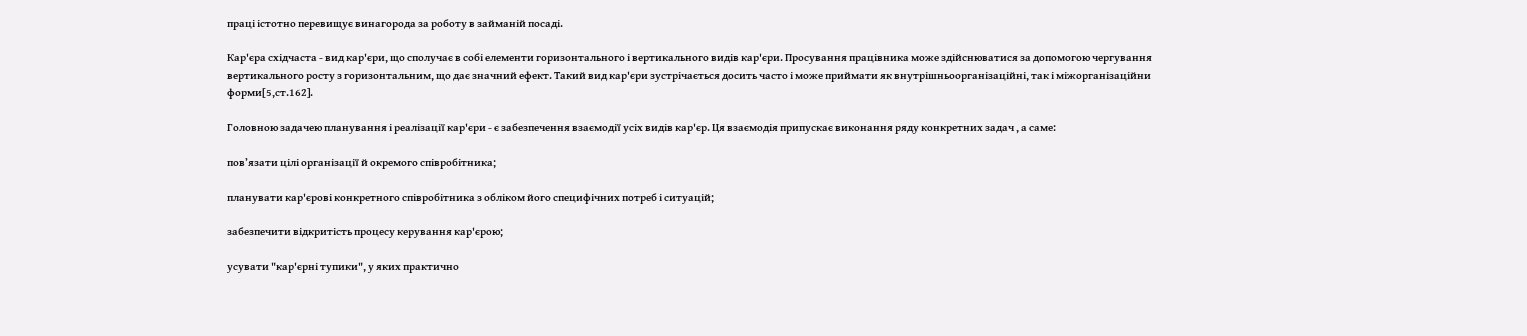праці істотно перевищує винагорода за роботу в займаній посаді.

Кар'єра східчаста - вид кар'єри, що сполучає в собі елементи горизонтального і вертикального видів кар'єри. Просування працівника може здійснюватися за допомогою чергування вертикального росту з горизонтальним, що дає значний ефект. Такий вид кар'єри зустрічається досить часто і може приймати як внутрішньоорганізаційні, так і міжорганізаційни форми[5,ст.162].

Головною задачею планування і реалізації кар'єри - є забезпечення взаємодії усіх видів кар'єр. Ця взаємодія припускає виконання ряду конкретних задач , а саме:

пов’язати цілі організації й окремого співробітника;

планувати кар'єрові конкретного співробітника з обліком його специфічних потреб і ситуацій;

забезпечити відкритість процесу керування кар'єрою;

усувати "кар'єрні тупики", у яких практично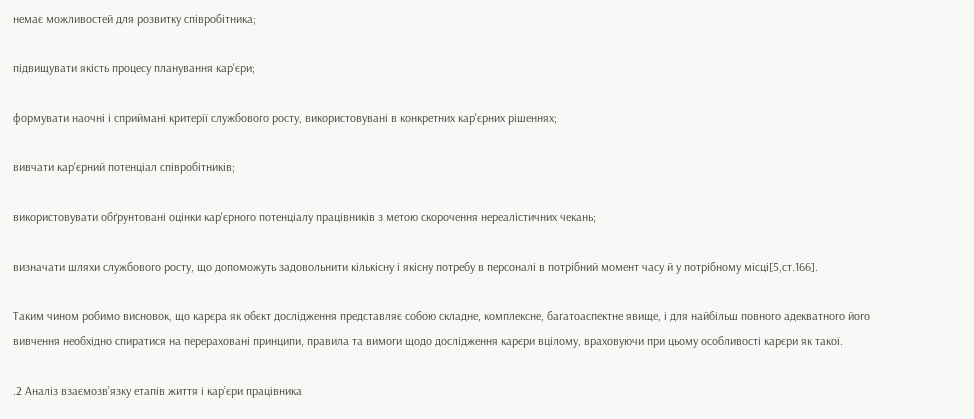немає можливостей для розвитку співробітника;

підвищувати якість процесу планування кар'єри;

формувати наочні і сприймані критерії службового росту, використовувані в конкретних кар'єрних рішеннях;

вивчати кар'єрний потенціал співробітників;

використовувати обґрунтовані оцінки кар'єрного потенціалу працівників з метою скорочення нереалістичних чекань;

визначати шляхи службового росту, що допоможуть задовольнити кількісну і якісну потребу в персоналі в потрібний момент часу й у потрібному місці[5,ст.166].

Таким чином робимо висновок, що карєра як обєкт дослідження представляє собою складне, комплексне, багатоаспектне явище, і для найбільш повного адекватного його вивчення необхідно спиратися на перераховані принципи, правила та вимоги щодо дослідження карєри вцілому, враховуючи при цьому особливості карєри як такої.

.2 Аналіз взаємозв’язку етапів життя і кар’єри працівника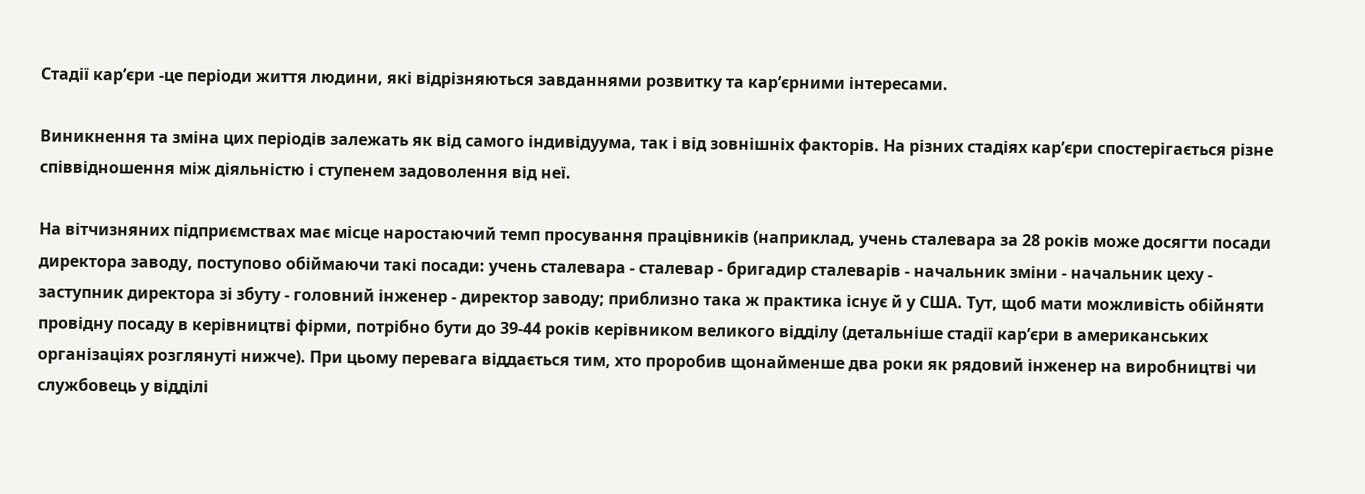Стадії кар’єри -це періоди життя людини, які відрізняються завданнями розвитку та кар’єрними інтересами.

Виникнення та зміна цих періодів залежать як від самого індивідуума, так і від зовнішніх факторів. На різних стадіях кар’єри спостерігається різне співвідношення між діяльністю і ступенем задоволення від неї.

На вітчизняних підприємствах має місце наростаючий темп просування працівників (наприклад, учень сталевара за 28 років може досягти посади директора заводу, поступово обіймаючи такі посади: учень сталевара - сталевар - бригадир сталеварів - начальник зміни - начальник цеху - заступник директора зі збуту - головний інженер - директор заводу; приблизно така ж практика існує й у США. Тут, щоб мати можливість обійняти провідну посаду в керівництві фірми, потрібно бути до 39-44 років керівником великого відділу (детальніше стадії кар’єри в американських організаціях розглянуті нижче). При цьому перевага віддається тим, хто проробив щонайменше два роки як рядовий інженер на виробництві чи службовець у відділі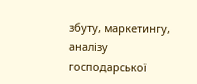збуту, маркетингу, аналізу господарської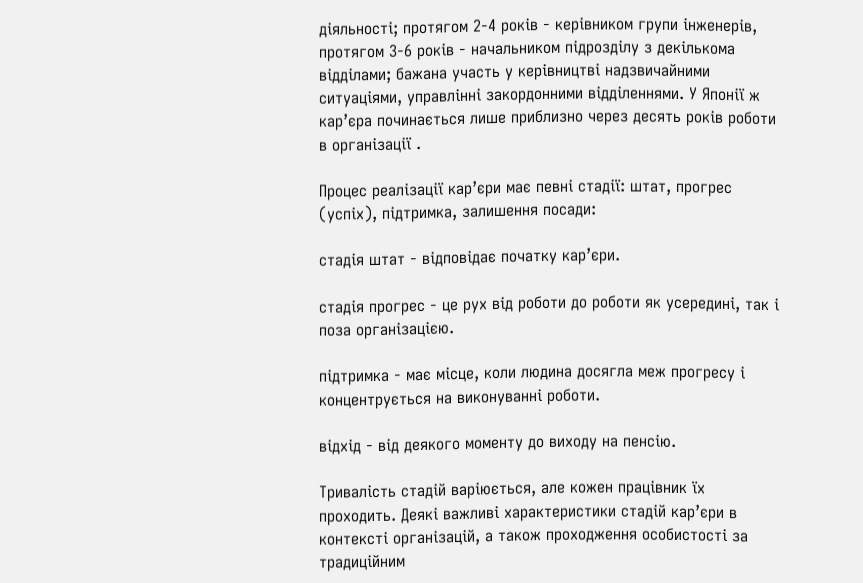діяльності; протягом 2-4 років - керівником групи інженерів, протягом 3-6 років - начальником підрозділу з декількома відділами; бажана участь у керівництві надзвичайними ситуаціями, управлінні закордонними відділеннями. У Японії ж кар’єра починається лише приблизно через десять років роботи в організації .

Процес реалізації кар’єри має певні стадії: штат, прогрес (успіх), підтримка, залишення посади:

стадія штат - відповідає початку кар’єри.

стадія прогрес - це рух від роботи до роботи як усередині, так і поза організацією.

підтримка - має місце, коли людина досягла меж прогресу і концентрується на виконуванні роботи.

відхід - від деякого моменту до виходу на пенсію.

Тривалість стадій варіюється, але кожен працівник їх проходить. Деякі важливі характеристики стадій кар’єри в контексті організацій, а також проходження особистості за традиційним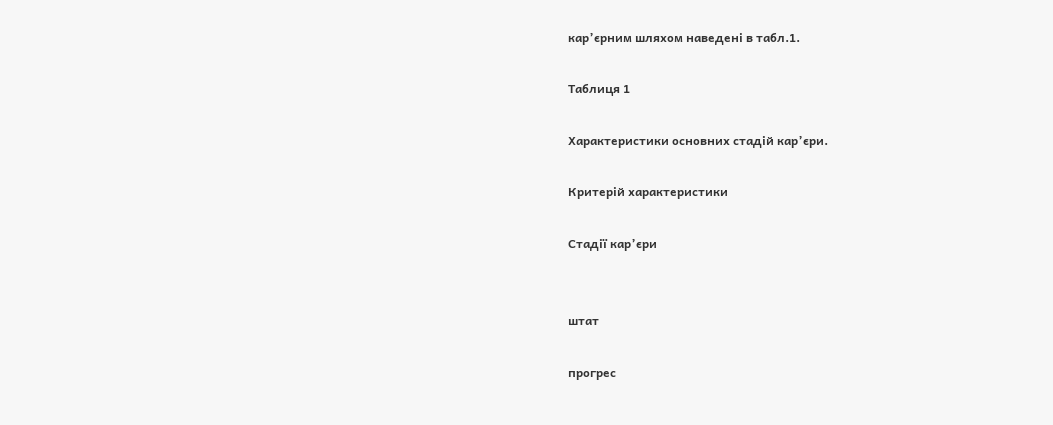кар’єрним шляхом наведені в табл.1.

Таблиця 1

Характеристики основних стадій кар’єри.

Критерій характеристики

Стадії кар’єри


штат

прогрес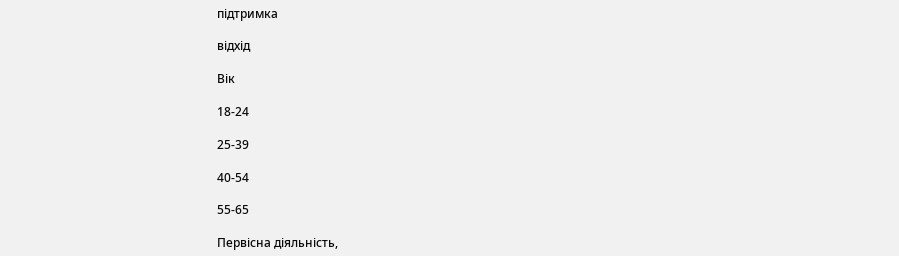підтримка

відхід

Вік

18-24

25-39

40-54

55-65

Первісна діяльність,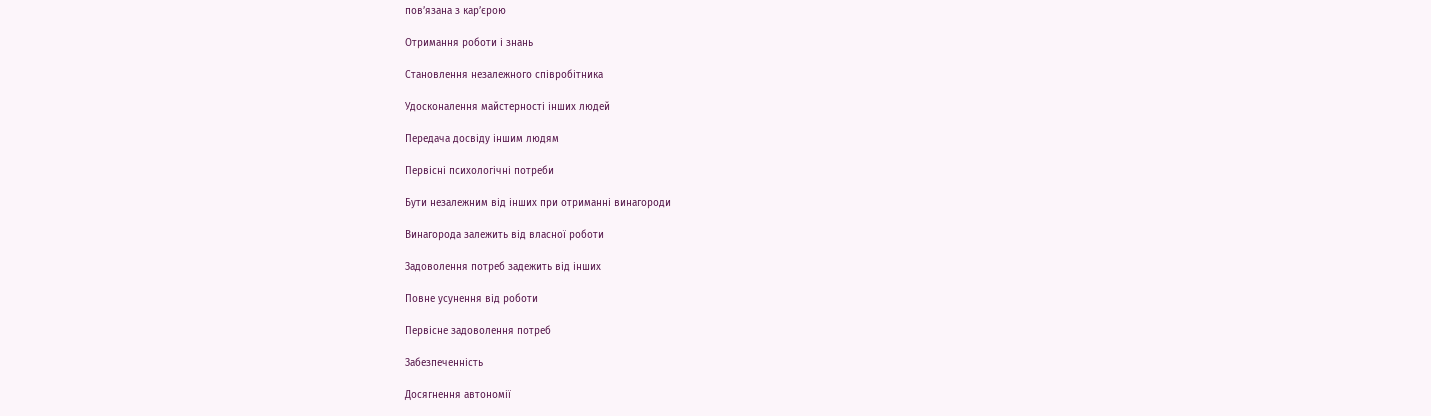пов’язана з кар’єрою

Отримання роботи і знань

Становлення незалежного співробітника

Удосконалення майстерності інших людей

Передача досвіду іншим людям

Первісні психологічні потреби

Бути незалежним від інших при отриманні винагороди

Винагорода залежить від власної роботи

Задоволення потреб задежить від інших

Повне усунення від роботи

Первісне задоволення потреб

Забезпеченність

Досягнення автономії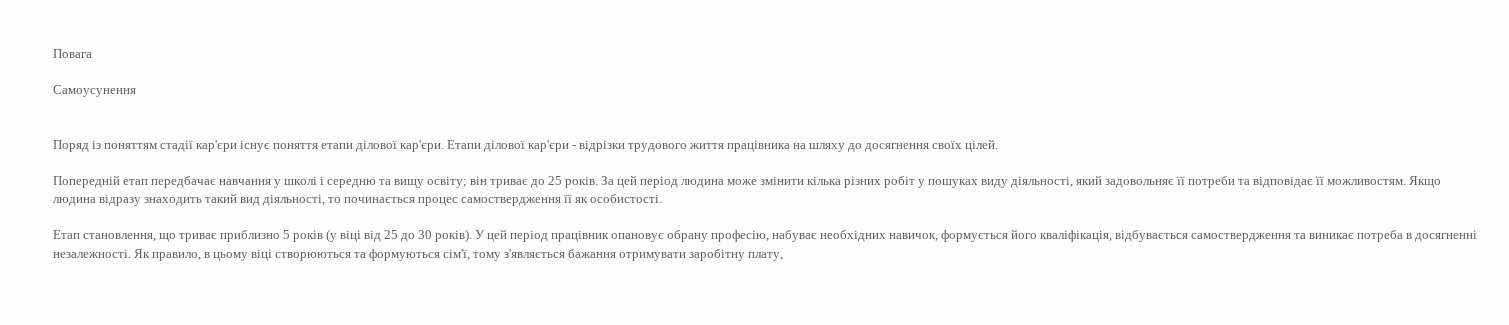Повага

Самоусунення


Поряд із поняттям стадії кар'єри існує поняття етапи ділової кар'єри. Етапи ділової кар'єри - відрізки трудового життя працівника на шляху до досягнення своїх цілей.

Попередній етап передбачає навчання у школі і середню та вищу освіту; він триває до 25 років. За цей період людина може змінити кілька різних робіт у пошуках виду діяльності, який задовольняє її потреби та відповідає її можливостям. Якщо людина відразу знаходить такий вид діяльності, то починається процес самоствердження її як особистості.

Етап становлення, що триває приблизно 5 років (у віці від 25 до 30 років). У цей період працівник опановує обрану професію, набуває необхідних навичок, формується його кваліфікація, відбувається самоствердження та виникає потреба в досягненні незалежності. Як правило, в цьому віці створюються та формуються сім'ї, тому з'являється бажання отримувати заробітну плату,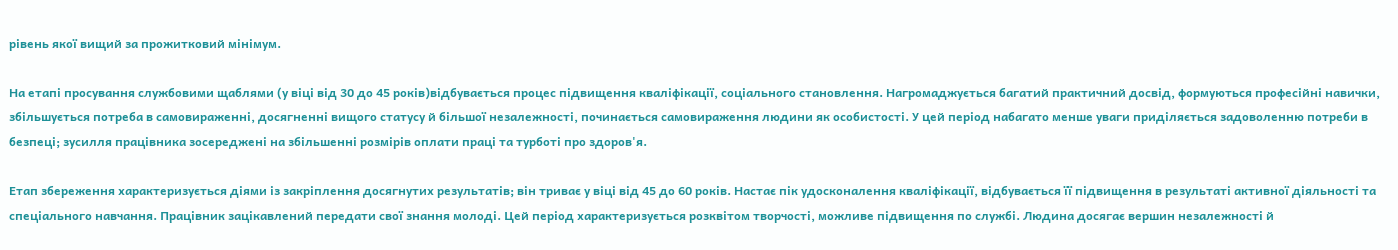рівень якої вищий за прожитковий мінімум.

На етапі просування службовими щаблями (у віці від 30 до 45 років)відбувається процес підвищення кваліфікації, соціального становлення. Нагромаджується багатий практичний досвід, формуються професійні навички, збільшується потреба в самовираженні, досягненні вищого статусу й більшої незалежності, починається самовираження людини як особистості. У цей період набагато менше уваги приділяється задоволенню потреби в безпеці; зусилля працівника зосереджені на збільшенні розмірів оплати праці та турботі про здоров'я.

Етап збереження характеризується діями із закріплення досягнутих результатів; він триває у віці від 45 до 60 років. Настає пік удосконалення кваліфікації, відбувається її підвищення в результаті активної діяльності та спеціального навчання. Працівник зацікавлений передати свої знання молоді. Цей період характеризується розквітом творчості, можливе підвищення по службі. Людина досягає вершин незалежності й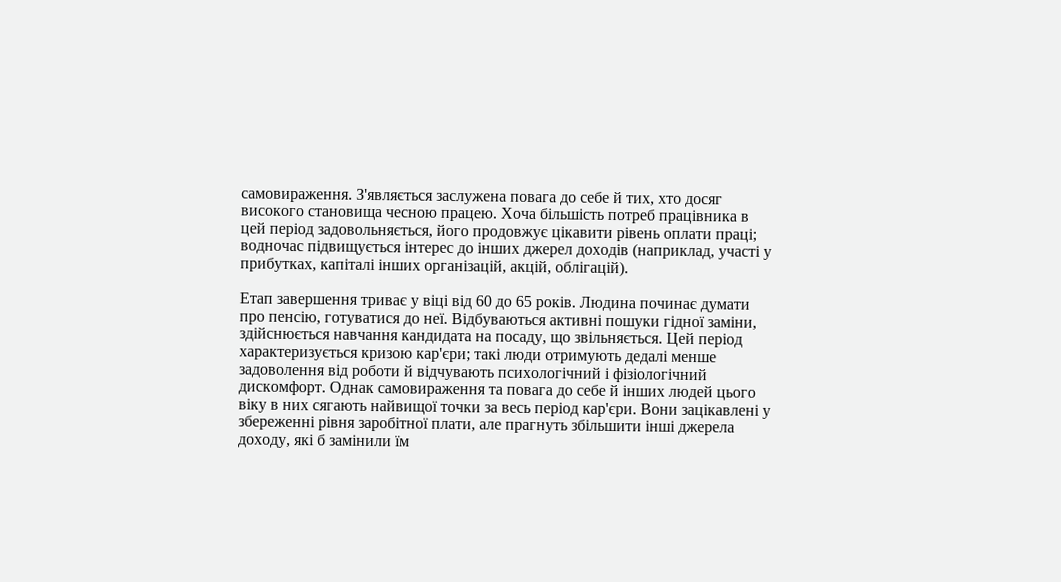самовираження. З'являється заслужена повага до себе й тих, хто досяг високого становища чесною працею. Хоча більшість потреб працівника в цей період задовольняється, його продовжує цікавити рівень оплати праці; водночас підвищується інтерес до інших джерел доходів (наприклад, участі у прибутках, капіталі інших організацій, акцій, облігацій).

Етап завершення триває у віці від 60 до 65 років. Людина починає думати про пенсію, готуватися до неї. Відбуваються активні пошуки гідної заміни, здійснюється навчання кандидата на посаду, що звільняється. Цей період характеризується кризою кар'єри; такі люди отримують дедалі менше задоволення від роботи й відчувають психологічний і фізіологічний дискомфорт. Однак самовираження та повага до себе й інших людей цього віку в них сягають найвищої точки за весь період кар'єри. Вони зацікавлені у збереженні рівня заробітної плати, але прагнуть збільшити інші джерела доходу, які б замінили їм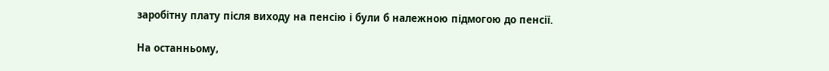заробітну плату після виходу на пенсію і були б належною підмогою до пенсії.

На останньому,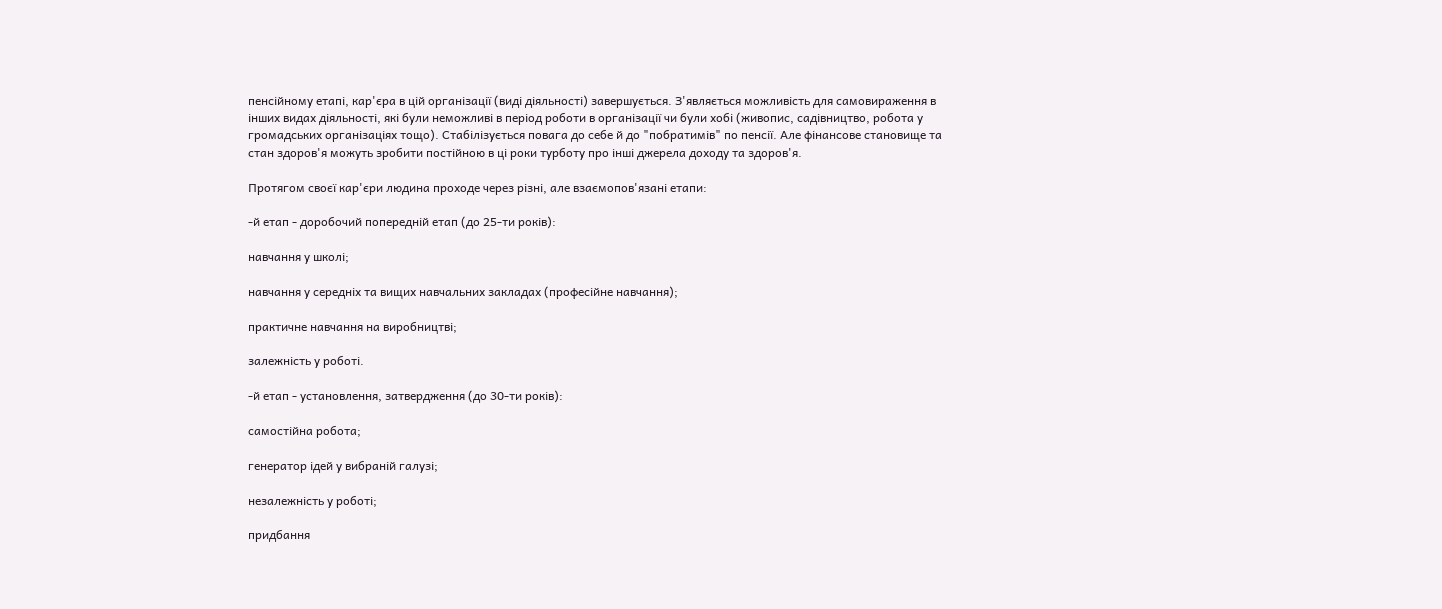пенсійному етапі, кар'єра в цій організації (виді діяльності) завершується. З'являється можливість для самовираження в інших видах діяльності, які були неможливі в період роботи в організації чи були хобі (живопис, садівництво, робота у громадських організаціях тощо). Стабілізується повага до себе й до "побратимів" по пенсії. Але фінансове становище та стан здоров'я можуть зробити постійною в ці роки турботу про інші джерела доходу та здоров'я.

Протягом своєї кар'єри людина проходе через різні, але взаємопов'язані етапи:

-й етап - доробочий попередній етап (до 25-ти років):

навчання у школі;

навчання у середніх та вищих навчальних закладах (професійне навчання);

практичне навчання на виробництві;

залежність у роботі.

-й етап - установлення, затвердження (до 30-ти років):

самостійна робота;

генератор ідей у вибраній галузі;

незалежність у роботі;

придбання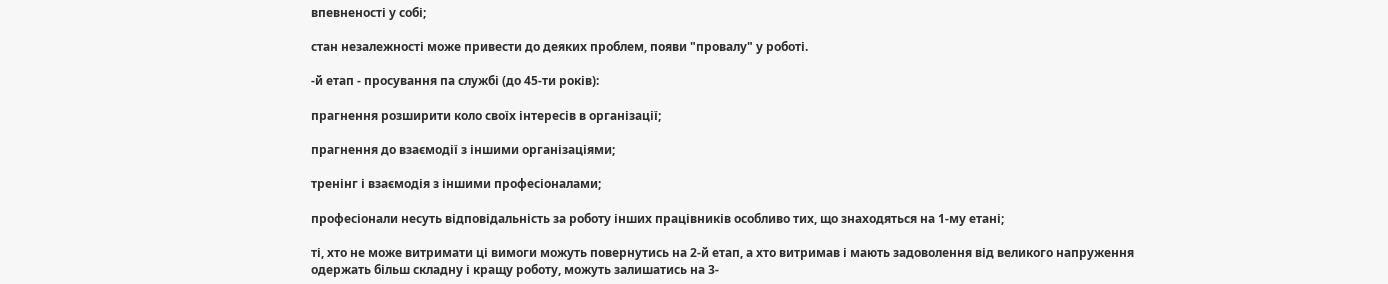впевненості у собі;

стан незалежності може привести до деяких проблем, появи "провалу" у роботі.

-й етап - просування па службі (до 45-ти років):

прагнення розширити коло своїх інтересів в організації;

прагнення до взаємодії з іншими організаціями;

тренінг і взаємодія з іншими професіоналами;

професіонали несуть відповідальність за роботу інших працівників особливо тих, що знаходяться на 1-му етані;

ті, хто не може витримати ці вимоги можуть повернутись на 2-й етап, а хто витримав і мають задоволення від великого напруження одержать більш складну і кращу роботу, можуть залишатись на 3-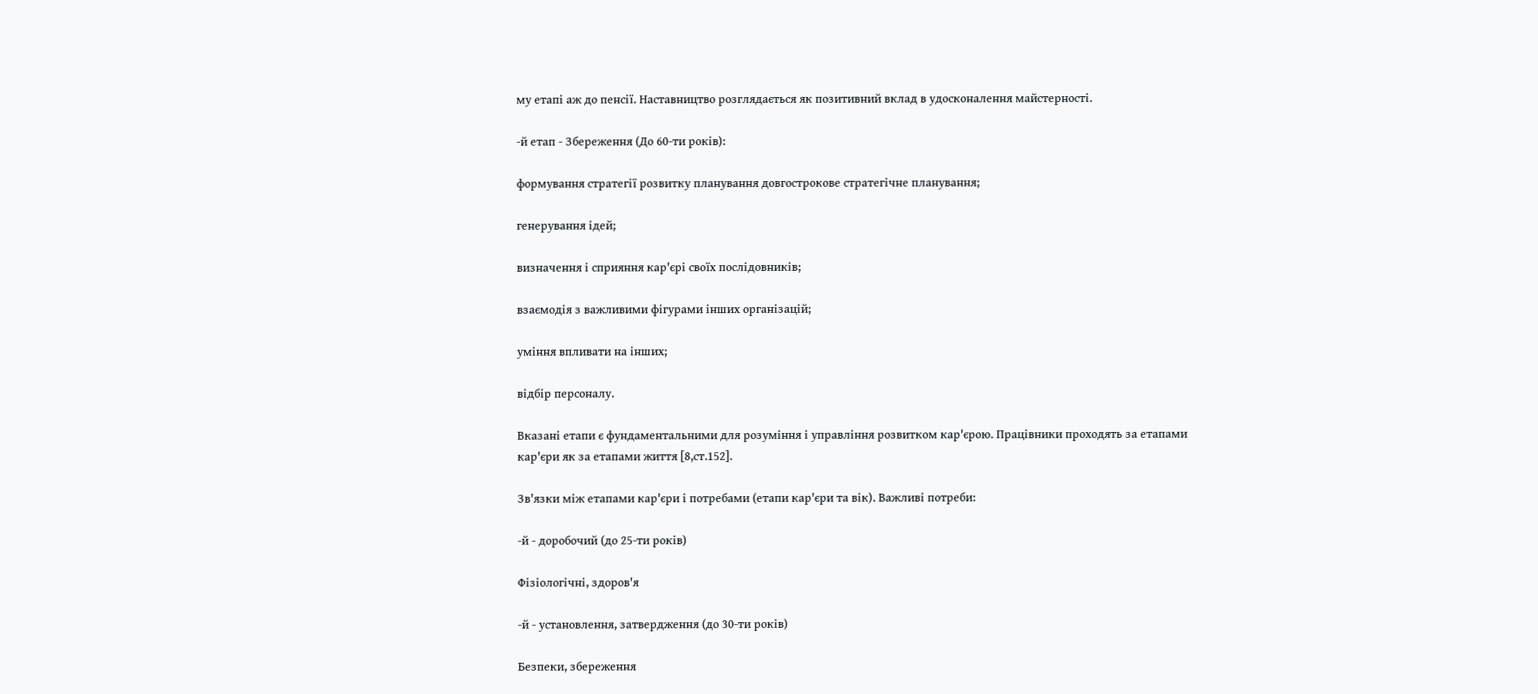му етапі аж до пенсії. Наставництво розглядається як позитивний вклад в удосконалення майстерності.

-й етап - Збереження (До 60-ти років):

формування стратегії розвитку планування довгострокове стратегічне планування;

генерування ідей;

визначення і сприяння кар'єрі своїх послідовників;

взаємодія з важливими фігурами інших організацій;

уміння впливати на інших;

відбір персоналу.

Вказані етапи є фундаментальними для розуміння і управління розвитком кар'єрою. Працівники проходять за етапами кар'єри як за етапами життя [8,ст.152].

Зв'язки між етапами кар'єри і потребами (етапи кар'єри та вік). Важливі потреби:

-й - доробочий (до 25-ти років)

Фізіологічні, здоров'я

-й - установлення, затвердження (до 30-ти років)

Безпеки, збереження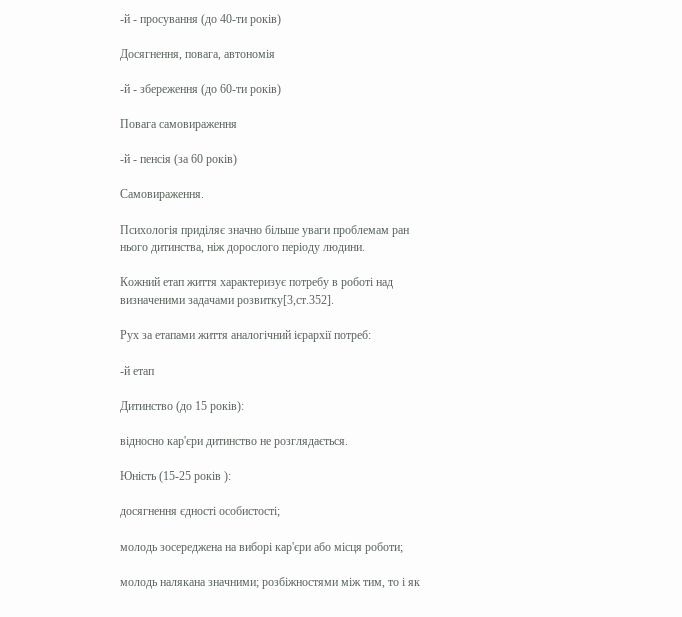-й - просування (до 40-ти років)

Досягнення, повага, автономія

-й - збереження (до 60-ти років)

Повага самовираження

-й - пенсія (за 60 років)

Самовираження.

Психологія приділяє значно більше уваги проблемам ран нього дитинства, ніж дорослого періоду людини.

Кожний етап життя характеризує потребу в роботі над визначеними задачами розвитку[3,ст.352].

Рух за етапами життя аналогічний ієрархії потреб:

-й етап

Дитинство (до 15 років):

відносно кар'єри дитинство не розглядається.

Юність (15-25 років ):

досягнення єдності особистості;

молодь зосереджена на виборі кар'єри або місця роботи;

молодь налякана значними; розбіжностями між тим, то і як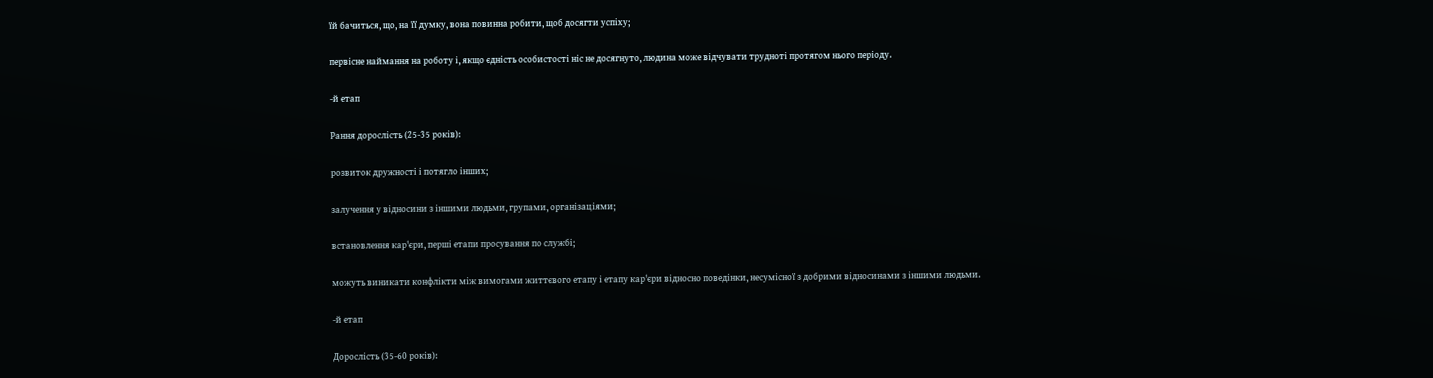їй бачиться, що, на її думку, вона повинна робити, щоб досягти успіху;

первісне наймання на роботу і, якщо єдність особистості ніс не досягнуто, людина може відчувати трудноті протягом нього періоду.

-й етап

Рання дорослість (25-35 років):

розвиток дружності і потягло інших;

залучення у відносини з іншими людьми, групами, організаціями;

встановлення кар'єри, перші етапи просування по службі;

можуть виникати конфлікти між вимогами життєвого етапу і етапу кар'єри відносно поведінки, несумісної з добрими відносинами з іншими людьми.

-й етап

Дорослість (35-60 років):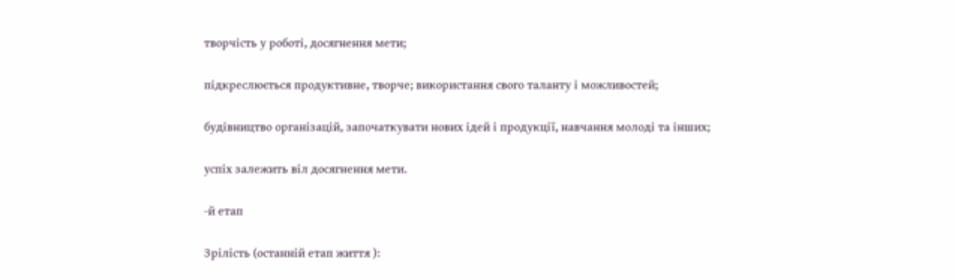творчість у роботі, досягнення мети;

підкреслюється продуктивне, творче; використання свого таланту і можливостей;

будівництво організацій, започаткувати нових ідей і продукції, навчання молоді та інших;

успіх залежить віл досягнення мети.

-й етап

Зрілість (останній етап життя ):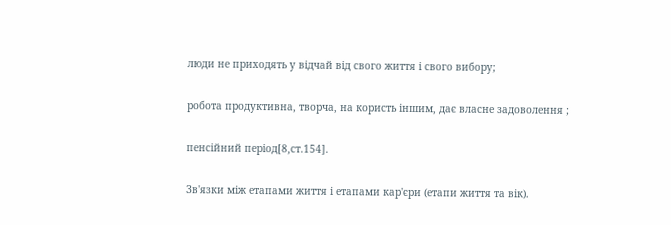люди не приходять у відчай від свого життя і свого вибору;

робота продуктивна, творча, на користь іншим, дає власне задоволення ;

пенсійний період[8,ст.154].

Зв'язки між етапами життя і етапами кар'єри (етапи життя та вік).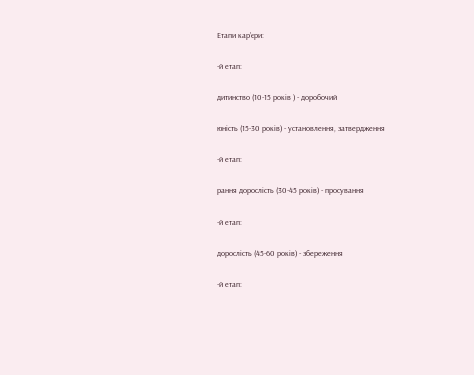Етапи кар’єри:

-й етап:

дитинство (10-15 років ) - доробочий

юність (15-30 років) - установлення, затвердження

-й етап:

рання дорослість (30-45 років) - просування

-й етап:

дорослість (45-60 років) - збереження

-й етап: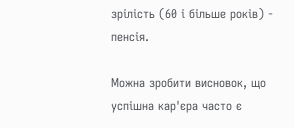зрілість (60 і більше років) - пенсія.

Можна зробити висновок, що успішна кар'єра часто є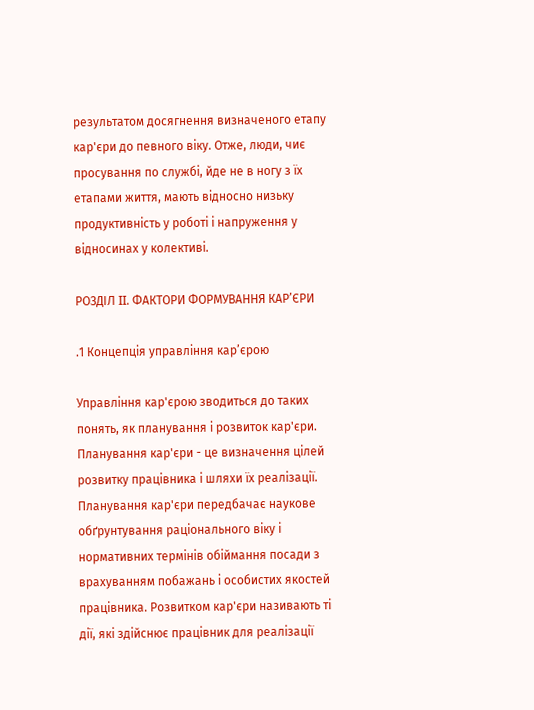результатом досягнення визначеного етапу кар'єри до певного віку. Отже, люди, чиє просування по службі, йде не в ногу з їх етапами життя, мають відносно низьку продуктивність у роботі і напруження у відносинах у колективі.

РОЗДІЛ II. ФАКТОРИ ФОРМУВАННЯ КАР’ЄРИ

.1 Концепція управління кар’єрою

Управління кар'єрою зводиться до таких понять, як планування і розвиток кар'єри. Планування кар'єри - це визначення цілей розвитку працівника і шляхи їх реалізації. Планування кар'єри передбачає наукове обґрунтування раціонального віку і нормативних термінів обіймання посади з врахуванням побажань і особистих якостей працівника. Розвитком кар'єри називають ті дії, які здійснює працівник для реалізації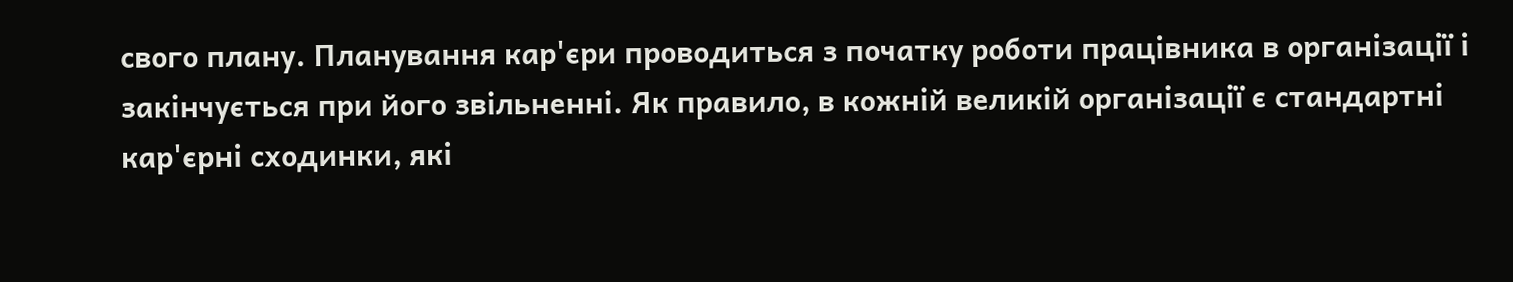свого плану. Планування кар'єри проводиться з початку роботи працівника в організації і закінчується при його звільненні. Як правило, в кожній великій організації є стандартні кар'єрні сходинки, які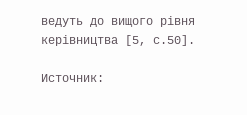ведуть до вищого рівня керівництва [5, с.50].

Источник: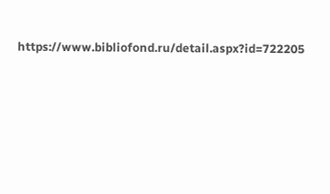https://www.bibliofond.ru/detail.aspx?id=722205